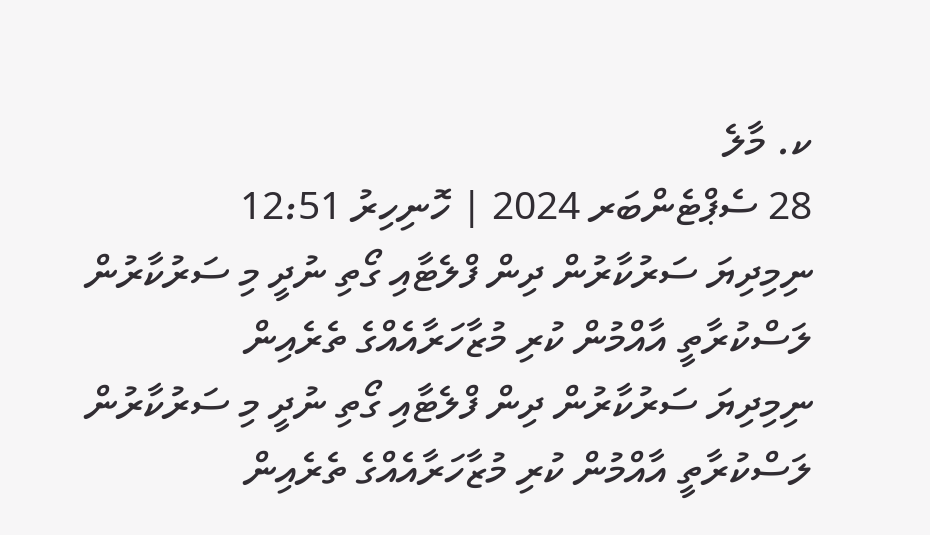ކ. މާލެ
28 ސެޕްޓެންބަރ 2024 | ހޮނިހިރު 12:51
ނިމިދިޔަ ސަރުކާރުން ދިން ފްލެޓާއި ގޯތި ނުދީ މި ސަރުކާރުން ލަސްކުރާތީ އާއްމުން ކުރި މުޒާހަރާއެއްގެ ތެރެއިން
ނިމިދިޔަ ސަރުކާރުން ދިން ފްލެޓާއި ގޯތި ނުދީ މި ސަރުކާރުން ލަސްކުރާތީ އާއްމުން ކުރި މުޒާހަރާއެއްގެ ތެރެއިން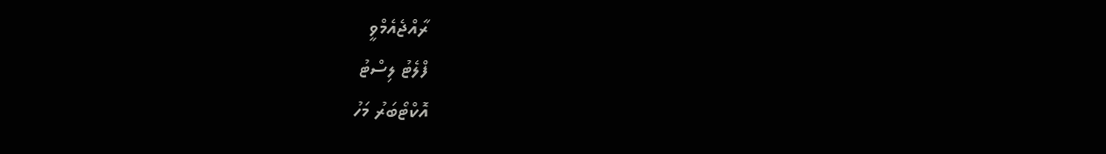ރާއްޖެއެމްވީ
ފްލެޓު ލިސްޓު
އޮކްޓޯބަރު މަހު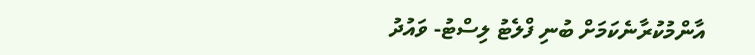އާންމުކުރާނެކަމަށް ބުނި ފްލެޓު ލިސްޓު- ވައުދު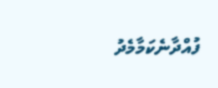ފުއްދާނެކަމާމެދު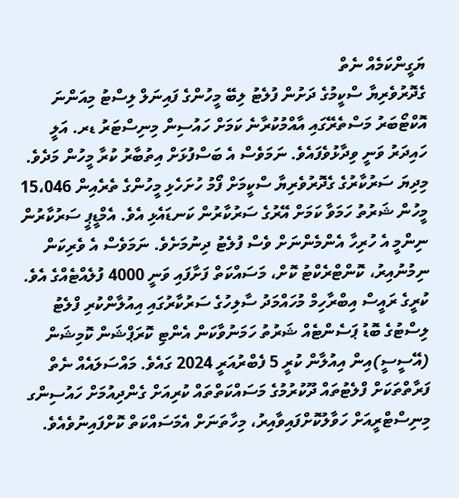ޔަގީންކަމެއް ނެތް
ގެދޮރުވެރިޔާ ސްކީމުގެ ދަށުން ފުލެޓު ލިބޭ މީހުންގެ ފައިނަލް ލިސްޓު މިއަންނަ އޮކްޓޯބަރު މަސްތެރޭގައި އާއްމުކުރާނެ ކަމަށް ހައުސިން މިނިސްޓަރު ޑރ. އަލީ ހައިދަރު ވަނީ ވިދާޅުވެފައެވެ. ނަމަވެސް އެ ބަސްފުޅަށް އިތުބާރު ކުރާ މީހުން މަދެވެ.
މިދިޔަ ސަރުކާރުގެ ގެދޮރުވެރިޔާ ސްކީމަށް ފޯމު ހުށަހެޅި މީހުންގެ ތެރެއިން 15،046 މީހުން ޝަރުތު ހަމަވާ ކަމަށް އޭރުގެ ސަރުކާރުން ކަނޑައެޅި އެވެ. އެމްޑީޕީ ސަރުކާރުން ނިންމީ އެ ހުރިހާ އެންމެންނަށް ވެސް ފުލެޓު ދިނުމަށެވެ. ނަމަވެސް އެ ވެރިކަން ނިމުނުއިރު، ކޮންޓްރެކްޓު ކޮށް، މަސައްކަތް ފަށާފައި ވަނީ 4000 ފުލެއްޓެއްގެ އެވެ.
ކުރީގެ ރައީސް އިބްރާހިމް މުހައްމަދު ސާލިހުގެ ސަރުކާރުގައި އިއުލާންކުރި ފްލެޓު ލިސްޓުގެ ބޮޑު ޕަސެންޓެއް ޝަރުތު ހަމަނުވާކަން އެންޓި ކޮރަޕްޝަން ކޮމިޝަން (އޭސީސީ)އިން އިއުލާން ކުރީ 5 ފެބްރުއަރީ 2024 ގައެވެ. މައްސަލައެއް ނެތް ފަރާތްތަކަށް ފްލެޓުތައް ދޫކުރުމުގެ މަސައްކަތްތައް ކުރިއަށް ގެންދިއުމަށް ހައުސިންގ މިނިސްޓްރީއަށް ހަވާލުކޮށްފައިވާއިރު، މިހާތަނަށް އެމަސައްކަތް ކޮށްފައިނުވެއެވެ.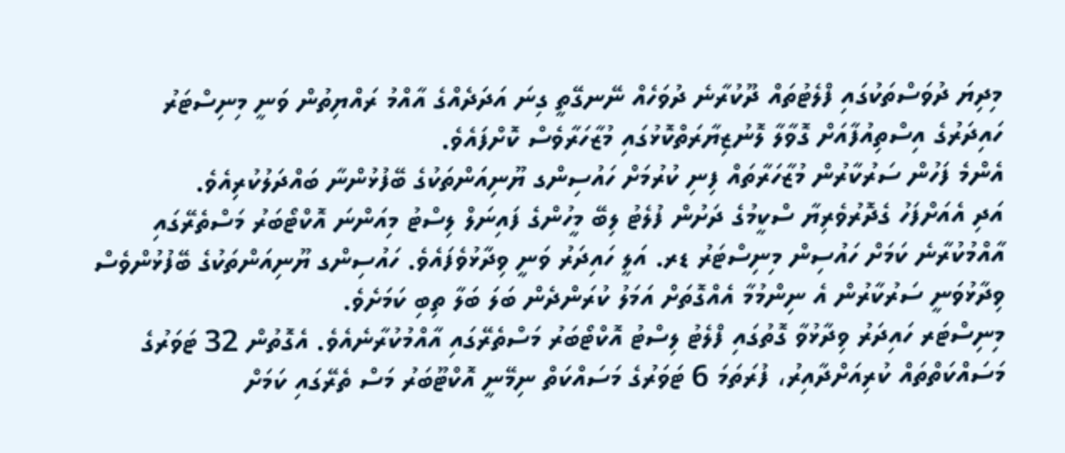މިދިޔަ ދުވަސްތަކުގައި ފްލެޓުތައް ދޫކުރާނެ ދުވަހެއް ނޭނގޭތީ ގިނަ އަދަދެއްގެ އާއްމު ރައްޔިތުން ވަނީ މިނިސްޓަރު ހައިދަރުގެ އިސްތިއުފާއަށް ގޮވާލާ ލޮނުޒިޔާރަތްކޮޅުގައި މުޒާހަރާވެސް ކޮށްފައެވެ.
އެންމެ ފަހުން ސަރުކާރުން މުޒާހަރާތައް ފިނި ކުރުމަށް ހައުސިންގ ޔޫނިއަންތަކުގެ ބޭފުޅުންނާ ބައްދަލުކުރިއެވެ.
އަދި އެއަށްފަހު ގެދޮރުވެރިޔާ ސްކީމުގެ ދަށުން ފުލެޓު ލިބޭ މީހުންގެ ފައިނަލް ލިސްޓު މިއަންނަ އޮކްޓޯބަރު މަސްތެރޭގައި އާއްމުކުރާނެ ކަމަށް ހައުސިން މިނިސްޓަރު ޑރ. އަލީ ހައިދަރު ވަނީ ވިދާޅުވެފައެވެ. ހައުސިންގ ޔޫނިއަންތަކުގެ ބޭފުޅުންވެސް ވިދާޅުވަނީ ސަރުކާރުން އެ ނިންމުމާ އެއްގޮތަށް އަމަލު ކުރަންދެން ބަލަ ބަލާ ތިބި ކަމަށެވެ.
މިނިސްޓަރ ހައިދަރު ވިދާޅުވާ ގޮތުގައި ފްލެޓު ލިސްޓު އޮކްޓޯބަރު މަސްތެރޭގައި އާއްމުކުރާނެއެވެ. އެގޮތުން 32 ޓަވަރުގެ މަސައްކަތްތައް ކުރިއަށްދާއިރު، ފުރަތަމަ 6 ޓަވަރުގެ މަސައްކަތް ނިމޭނީ އޮކްޓޫބަރު މަސް ތެރޭގައި ކަމަށް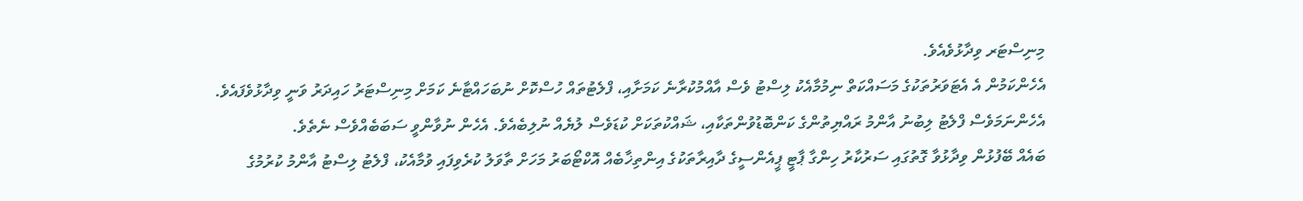މިނިސްޓަރ ވިދާޅުވެއެވެ.
އެހެންކަމުން އެ އެޓަވަރުތަކުގެ މަސައްކަތް ނިމުމާއެކު ލިސްޓު ވެސް އާއްމުކުރާނެ ކަމަށާއި، ފްލެޓުތައް ހުސްކޮށް ނުބަހައްޓާނެ ކަމަށް މިނިސްޓަރު ހައިދަރު ވަނީ ވިދާޅުވެފައެވެ.
އެހެންނަމަވެސް ފްލެޓު ލިބުނު އާންމު ރައްޔިތުންގެ ކަންބޮޑުވުންތަކާއި، ޝައްކުތަކަށް ކުޑަވެސް ލުޔެއް ނުލިބެއެވެ. އެހެން ނުވާންވީ ސަބަބެއްވެސް ނެތެވެ.
ބައެއް ބޭފުޅުން ވިދާޅުވާ ގޮތުގައި ސަރުކާރު ހިންގާ ޕާޓީ ޕީއެންސީގެ ދާއިރާތަކުގެ އިންތިޚާބެއް އޮކްޓޯބަރު މަހަށް ތާވަލު ކުރެވިފައި ވުމާއެކު، ފްލެޓު ލިސްޓު އާންމު ކުރުމުގެ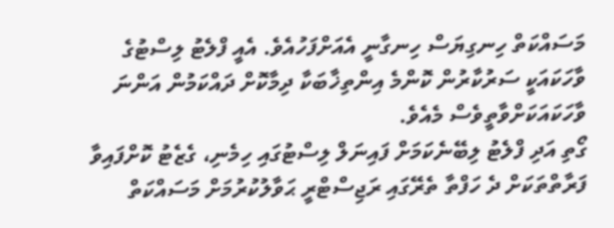މަސައްކަތް ހިނގިޔަސް ހިނގާނީ އެއަށްފަހުއެވެ. އެއީ ފްލެޓު ލިސްޓުގެ ވާހަކައަކީ ސަރުކާރުން ކޮންމެ އިންތިޚާބަކާ ދިމާކޮށް ދައްކަމުން އަންނަ ވާހަކައަކަށްވާތީވެސް މެއެވެ.
ގޯތި އަދި ފްލެޓު ލިބޭނެކަމަށް ފައިނަލް ލިސްޓުގައި ހިމެނި، ގެޒެޓު ކޮށްފައިވާ ފަރާތްތަކަށް ދެ ހަފްތާ ތެރޭގައި ރަޖިސްޓްރީ ޙަވާލުކުރުމަށް މަސައްކަތް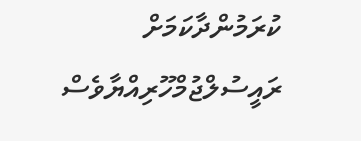ކުރަމުންދާކަމަށް ރައީސުލްޖުމްހޫރިއްޔާވެސް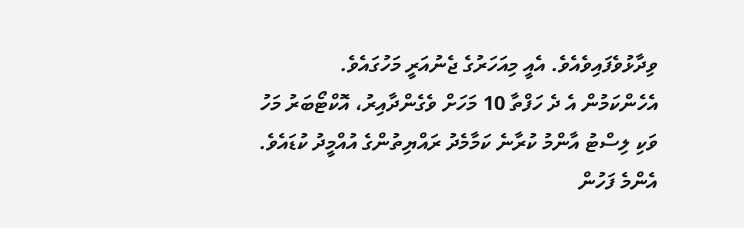ވިދާޅުވެފައިވެއެވެ. އެއީ މިއަހަރުގެ ޖެނުއަރީ މަހުގައެވެ.
އެހެންކަމުން އެ ދެ ހަފްތާ 10 މަހަށް ވެގެންދާއިރު، އޮކްޓޯބަރު މަހު ވަކި ލިސްޓު އާންމު ކުރާނެ ކަމާމެދު ރައްޔިތުންގެ އުއްމީދު ކުޑައެވެ.
އެންމެ ފަހުން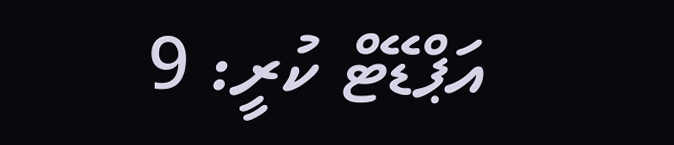އަޕްޑޭޓް ކުރީ: 9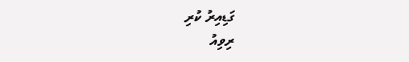ގަޑިއިރު ކުރި
ރިވިއު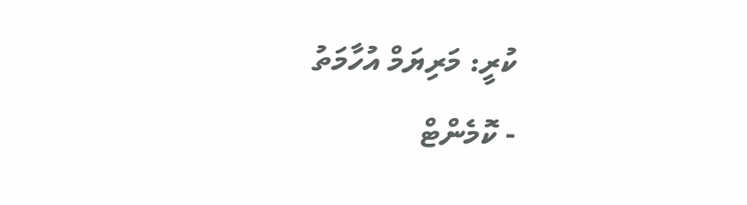ކުރީ: މަރިޔަމް އުހާމަތު
- ކޮމެންޓް